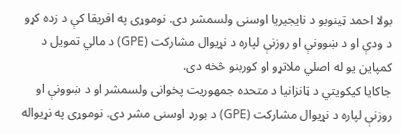بولا احمد ټینوبو د نایجیریا اوسنی ولسمشر دی. نوموړی په افریقا کې د زده کړو د ودې او د ښوونې او روزنې لپاره د نړیوال مشارکت (GPE) د مالي تمویل د کمپاین یو له اصلي ملاتړو او کوربنو څخه دی.
جاکایا کیکویتي د ټانزانیا د متحده جمهوریت پخوانی ولسمشر او د ښوونې او روزنې لپاره د نړیوال مشارکت (GPE) د بورډ اوسنی مشر دی. نوموړی په نړیواله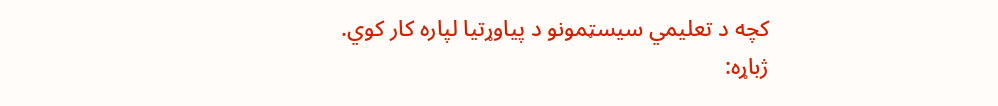کچه د تعلیمي سیسټمونو د پیاوړتیا لپاره کار کوي.
ژباړه: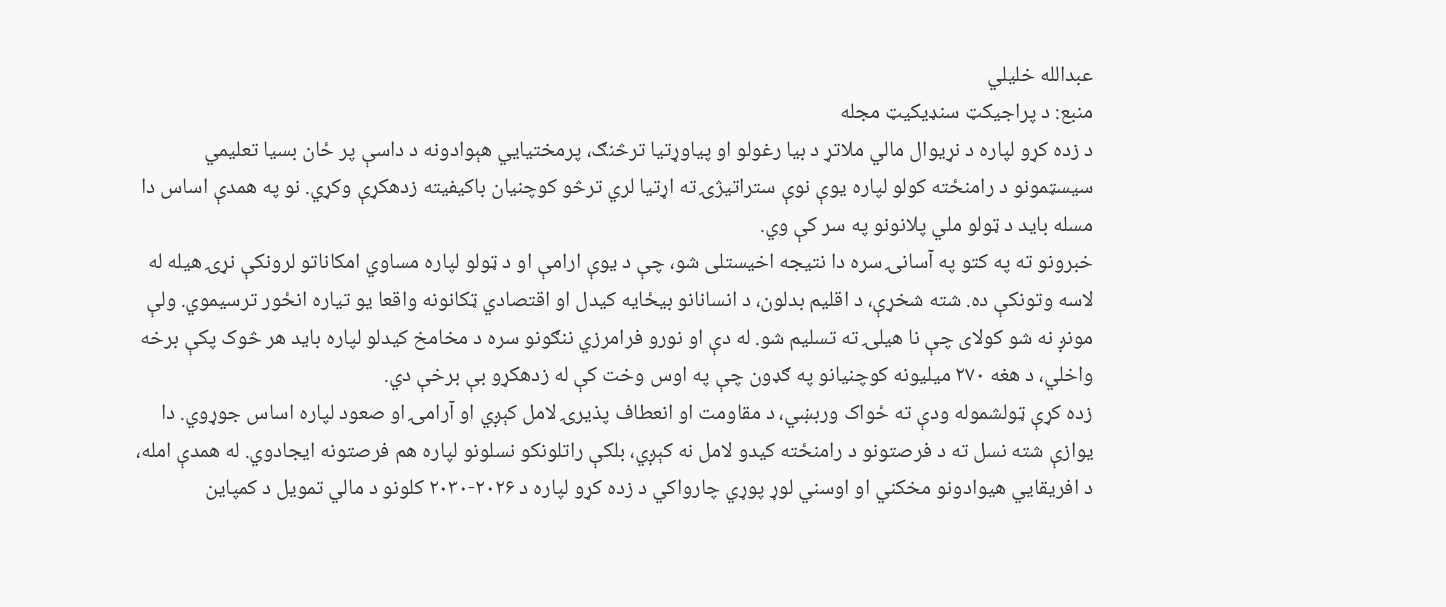عبدالله خلیلي
منبع: د پراجیکټ سنډیکیټ مجله
د زده کړو لپاره د نړیوال مالي ملاتړ د بیا رغولو او پیاوړتیا ترڅنګ، پرمختیایي هېوادونه د داسې پر ځان بسیا تعلیمي سیسټمونو د رامنځته کولو لپاره یوې نوې ستراتیژۍ ته اړتیا لري ترڅو کوچنیان باکیفیته زدهکړې وکړي. نو په همدې اساس دا مسله باید د ټولو ملي پلانونو په سر کې وي.
خبرونو ته په کتو په آسانۍ سره دا نتیجه اخیستلی شو، چې د یوې ارامې او د ټولو لپاره مساوي امکاناتو لرونکې نړۍ هیله له لاسه وتونکې ده. شته شخړې، د اقلیم بدلون، د انسانانو بیځایه کیدل او اقتصادي ټکانونه واقعا یو تیاره انځور ترسیموي. ولې مونږ نه شو کولای چې نا هیلۍ ته تسلیم شو. له دې او نورو فرامرزي ننګونو سره د مخامخ کیدلو لپاره باید هر څوک پکې برخه واخلي، د هغه ۲۷۰ میلیونه کوچنیانو په ګډون چې په اوس وخت کې له زدهکړو بې برخې دي.
زده کړې ټولشموله ودې ته ځواک وربښي، د مقاومت او انعطاف پذیرۍ لامل کېږي او آرامۍ او صعود لپاره اساس جوړوي. دا یوازې شته نسل ته د فرصتونو د رامنځته کیدو لامل نه کېږي، بلکې راتلونکو نسلونو لپاره هم فرصتونه ایجادوي. له همدې امله، د افریقایي هیوادونو مخکني او اوسني لوړ پوړي چارواکي د زده کړو لپاره د ۲۰۲۶-۲۰۳۰ کلونو د مالي تمویل د کمپاین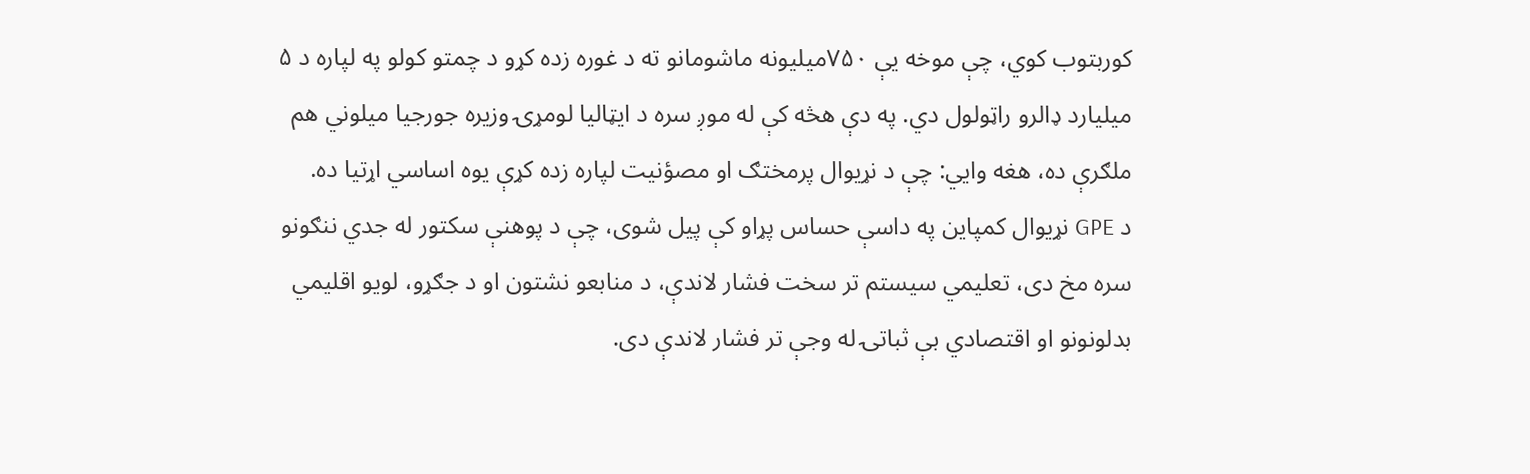کوربتوب کوي، چې موخه یې ۷۵۰میلیونه ماشومانو ته د غوره زده کړو د چمتو کولو په لپاره د ۵ میلیارد ډالرو راټولول دي. په دې هڅه کې له موږ سره د ایټالیا لومړۍ وزیره جورجیا میلوني هم ملګرې ده، هغه وایي: چې د نړیوال پرمختګ او مصؤنیت لپاره زده کړې یوه اساسي اړتیا ده.
د GPE نړیوال کمپاین په داسې حساس پړاو کې پیل شوی، چې د پوهنې سکتور له جدي ننګونو سره مخ دی، تعلیمي سیستم تر سخت فشار لاندې، د منابعو نشتون او د جګړو، لویو اقلیمي بدلونونو او اقتصادي بې ثباتۍ له وجې تر فشار لاندې دی.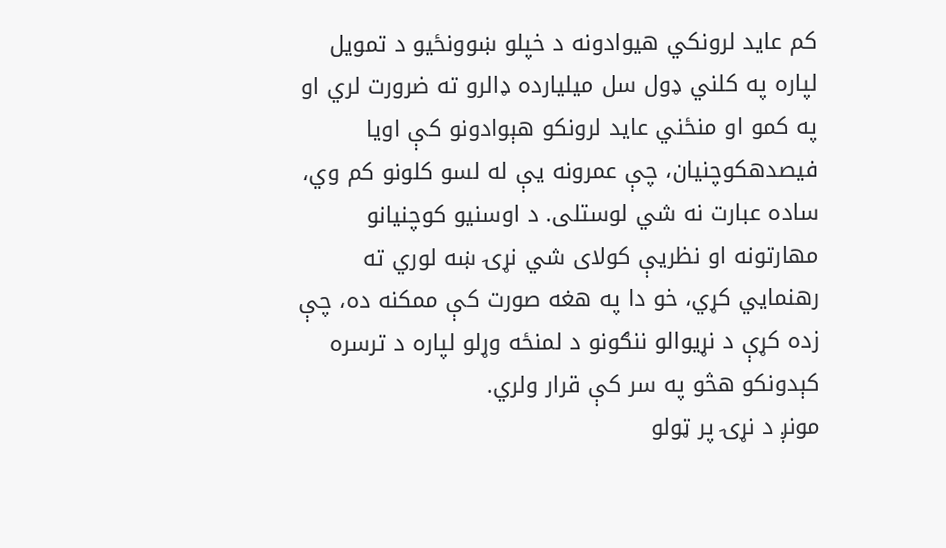کم عاید لرونکي هیوادونه د خپلو ښوونځیو د تمویل لپاره په کلني ډول سل میلیارده ډالرو ته ضرورت لري او په کمو او منځني عاید لرونکو هېوادونو کې اویا فیصدهکوچنیان، چې عمرونه یې له لسو کلونو کم وي، ساده عبارت نه شي لوستلی. د اوسنیو کوچنیانو مهارتونه او نظریې کولای شي نړۍ ښه لوري ته رهنمایي کړي، خو دا په هغه صورت کې ممکنه ده، چې زده کړې د نړیوالو ننګونو د لمنځه وړلو لپاره د ترسره کېدونکو هڅو په سر کې قرار ولري.
مونږ د نړۍ پر ټولو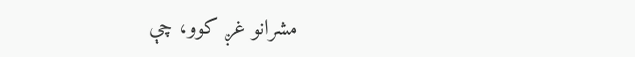مشرانو غږ کوو، چې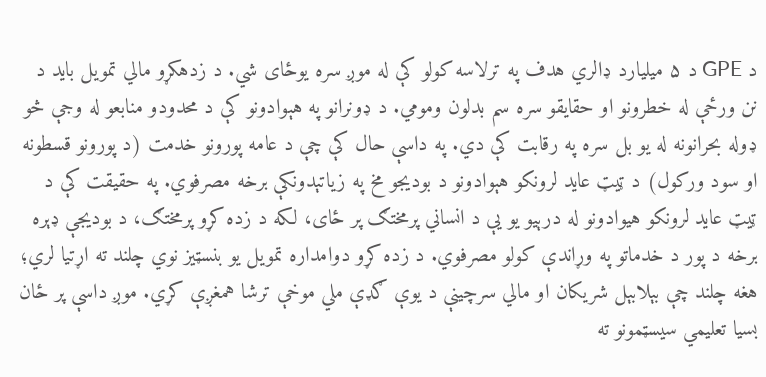د GPE د ۵ میلیارد ډالري هدف په ترلاسه کولو کې له موږ سره یوځای شي. د زدهکړو مالي تمویل باید د نن ورځې له خطرونو او حقایقو سره سم بدلون ومومي. د ډونرانو په هېوادونو کې د محدودو منابعو له وجې څو ډوله بحرانونه له یو بل سره په رقابت کې دي. په داسې حال کې چې د عامه پورونو خدمت (د پورونو قسطونه او سود ورکول) د ټیټ عاید لرونکو هېوادونو د بودیجو مخ په زیاتېدونکې برخه مصرفوي. په حقیقت کې د ټیټ عاید لرونکو هیوادونو له درېیو یو یې د انساني پرمختګ پر ځای، لکه د زده کړو پرمختګ، د بودیجې ډېره برخه د پور د خدماتو په وړاندې کولو مصرفوي. د زده کړو دوامداره تمویل یو بنسټیز نوي چلند ته اړتیا لري؛ هغه چلند چې بېلابېل شریکان او مالي سرچینې د یوې ګډې ملي موخې ترشا همغږې کړي. موږ داسې پر ځان بسیا تعلیمي سیسټمونو ته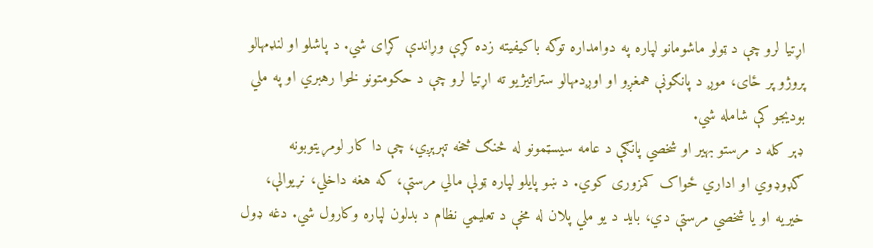اړتیا لرو چې د ټولو ماشومانو لپاره په دوامداره توګه باکیفیته زده کړې وړاندې کړای شي. د پاشلو او لنډمهالو پروژو پر ځای، موږ د پانګونې همغږو او اوږدمهالو ستراتیژیو ته اړتیا لرو چې د حکومتونو لخوا رهبري او په ملي بودیجو کې شامله شي.
ډېر کله د مرستو بهیر او شخصي پانګې د عامه سیسټمونو له څنګ څخه تېرېږي، چې دا کار لومړیتوبونه ګډوډوي او اداري ځواک کمزوری کوي. د ښو پایلو لپاره ټولې مالي مرستې، که هغه داخلي، نړیوالې، خیریه او یا شخصي مرستې دي، باید د یو ملي پلان له مخې د تعلیمي نظام د بدلون لپاره وکارول شي. دغه ډول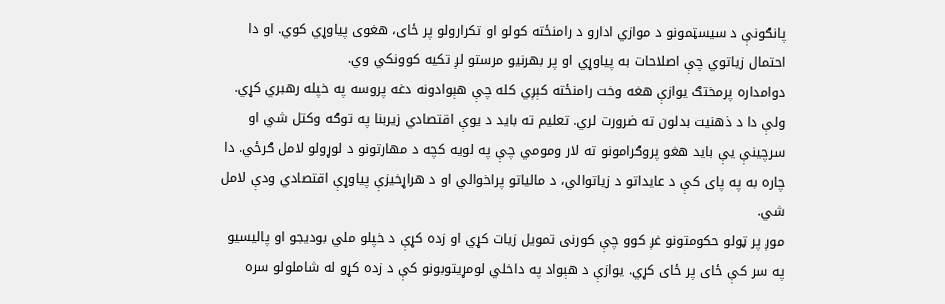پانګونې د سیسټمونو د موازي ادارو د رامنځته کولو او تکرارولو پر ځای، هغوی پیاوړي کوي. او دا احتمال زیاتوي چې اصلاحات به پیاوړي او پر بهرنیو مرستو لږ تکیه کوونکي وي.
دوامداره پرمختګ یوازې هغه وخت رامنځته کېږي کله چې هېوادونه دغه پروسه په خپله رهبري کړي. ولې دا د ذهنیت بدلون ته ضرورت لري. تعلیم ته باید د یوې اقتصادي زیربنا په توګه وکتل شي او سرچینې یې باید هغو پروګرامونو ته لار ومومي چې په لویه کچه د مهارتونو د لوړولو لامل ګرځي. دا چاره به په پای کې د عایداتو د زیاتوالي، د مالیاتو پراخوالي او د هراړخیزې پیاوړې اقتصادي ودې لامل شي.
موږ پر ټولو حکومتونو غږ کوو چې کورنی تمویل زیات کړي او زده کړې د خپلو ملي بودیجو او پالیسیو په سر کې ځای پر ځای کړي. یوازې د هېواد په داخلي لومړیتوبونو کې د زده کړو له شاملولو سره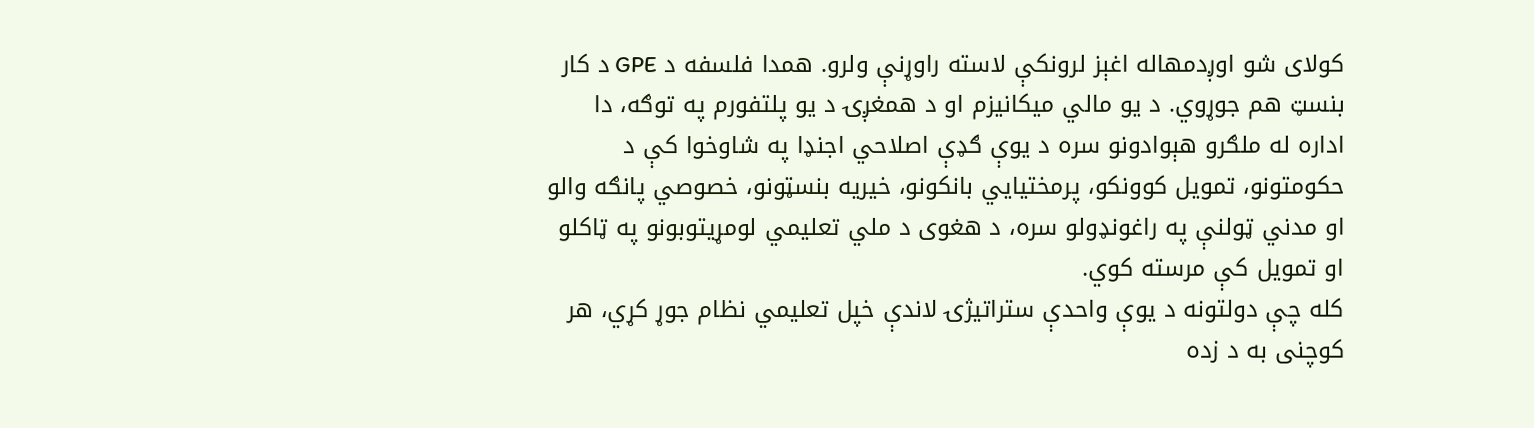کولای شو اوږدمهاله اغېز لرونکې لاسته راوړنې ولرو. همدا فلسفه د GPE د کار بنسټ هم جوړوي. د یو مالي میکانیزم او د همغږۍ د یو پلتفورم په توګه، دا اداره له ملګرو هېوادونو سره د یوې ګډې اصلاحي اجنډا په شاوخوا کې د حکومتونو، تمویل کوونکو، پرمختیایي بانکونو، خیریه بنسټونو، خصوصي پانګه والو او مدني ټولنې په راغونډولو سره، د هغوی د ملي تعلیمي لومړیتوبونو په ټاکلو او تمویل کې مرسته کوي.
کله چې دولتونه د یوې واحدې ستراتیژۍ لاندې خپل تعلیمي نظام جوړ کړي، هر کوچنی به د زده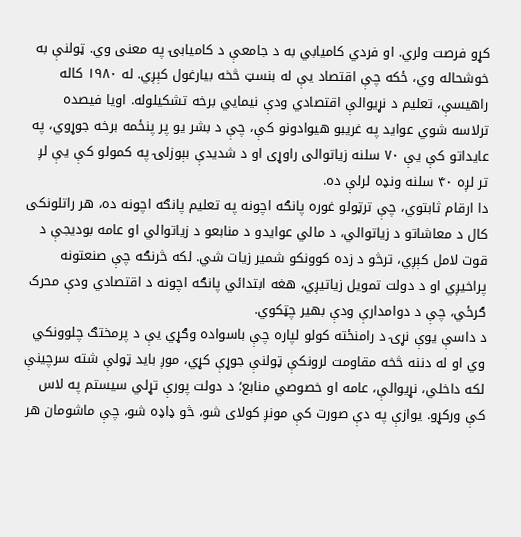کړو فرصت ولري. او فردي کامیابي به د جامعې د کامیابۍ په معنی وي. ټولنې به خوشحاله وي، ځکه چې اقتصاد یې له بنسټ څخه بیارغول کېږي. له ۱۹۸۰ کاله راهیسې، تعلیم د نړیوالې اقتصادي ودې نیمایي برخه تشکیلوله. اویا فیصده ترلاسه شوي عواید په غریبو هیوادونو کې، چې د بشر یو پر پنځمه برخه جوړوي، په عایداتو کې یې ۷۰ سلنه زیاتوالی راوړی او د شدیدې بېوزلۍ په کمولو کې یې لږ تر لږه ۴۰ سلنه ونډه لرلې ده.
دا ارقام ثابتوي، چې ترټولو غوره پانګه اچونه په تعلیم پانګه اچونه ده، هر راتلونکی کال د معاشاتو د زیاتوالي، د مالي عوایدو د منابعو د زیاتوالي او عامه بودیجې د قوت لامل کېږي، ترڅو د زده کوونکو شمیر زیات شي. لکه څرنګه چې صنعتونه پراخیږي او د دولت تمویل زیاتیږي، هغه ابتدائي پانګه اچونه د اقتصادي ودې محرک ګرځي، چې د دوامدارې ودې بهیر چټکوي.
د داسې یوې نړۍ د رامنځته کولو لپاره چې باسواده وګړي یې د پرمختګ چلوونکي وي او له دننه څخه مقاومت لرونکې ټولنې جوړې کړي، موږ باید ټولې شته سرچینې لکه داخلي، نړیوالې، عامه او خصوصي منابع؛ د دولت پورې تړلي سیستم په لاس کې ورکړو. یوازې په دې صورت کې مونږ کولای شو، څو ډاډه شو، چې ماشومان هر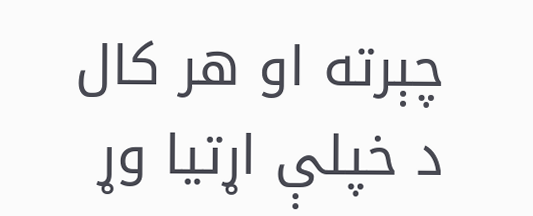چېرته او هر کال د خپلې اړتیا وړ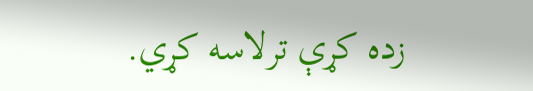زده کړې ترلاسه کړي.